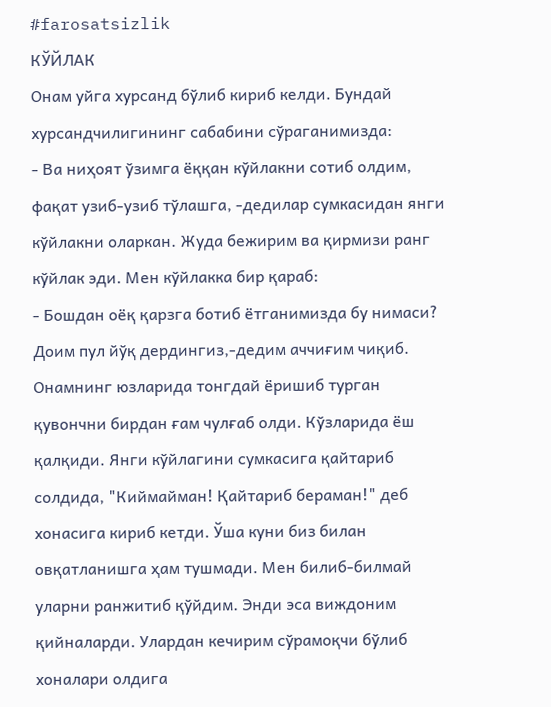#farosatsizlik
КЎЙЛАК
Онам уйга хурсанд бўлиб кириб келди. Бундай хурсандчилигининг сабабини сўраганимизда:
- Ва ниҳоят ўзимга ёққан кўйлакни сотиб олдим, фақат узиб-узиб тўлашга, -дедилар сумкасидан янги кўйлакни оларкан. Жуда бежирим ва қирмизи ранг кўйлак эди. Мен кўйлакка бир қараб:
- Бошдан оёқ қарзга ботиб ётганимизда бу нимаси? Доим пул йўқ дердингиз,-дедим аччиғим чиқиб.
Онамнинг юзларида тонгдай ёришиб турган қувончни бирдан ғам чулғаб олди. Кўзларида ёш қалқиди. Янги кўйлагини сумкасига қайтариб солдида, "Киймайман! Қайтариб бераман!" деб хонасига кириб кетди. Ўша куни биз билан овқатланишга ҳам тушмади. Мен билиб-билмай уларни ранжитиб қўйдим. Энди эса виждоним қийналарди. Улардан кечирим сўрамоқчи бўлиб хоналари олдига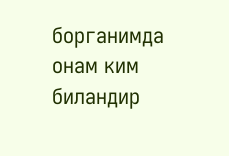борганимда онам ким биландир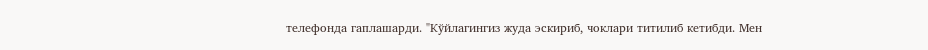телефонда гаплашарди. "Кўйлагингиз жуда эскириб, чоклари титилиб кетибди. Мен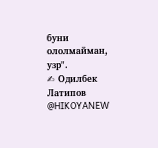буни ололмайман, узр".
✍ Одилбек Латипов
@HIKOYANEW